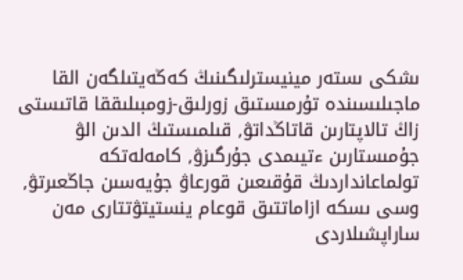ىشكى ىستەر مينيسترلىگىنىڭ كەڭەيتىلگەن القا ماجىلىسىندە تۇرمىستىق زورلىق-زومبىلىققا قاتىستى زاڭ تالاپتارىن قاتاڭداتۋ, قىلمىستىڭ الدىن الۋ جۇمىستارىن ءتيىمدى جۇرگىزۋ, كامەلەتكە تولماعانداردىڭ قۇقىعىن قورعاۋ جۇيەسىن جاڭعىرتۋ, وسى ىسكە ازاماتتىق قوعام ينستيتۋتتارى مەن ساراپشىلاردى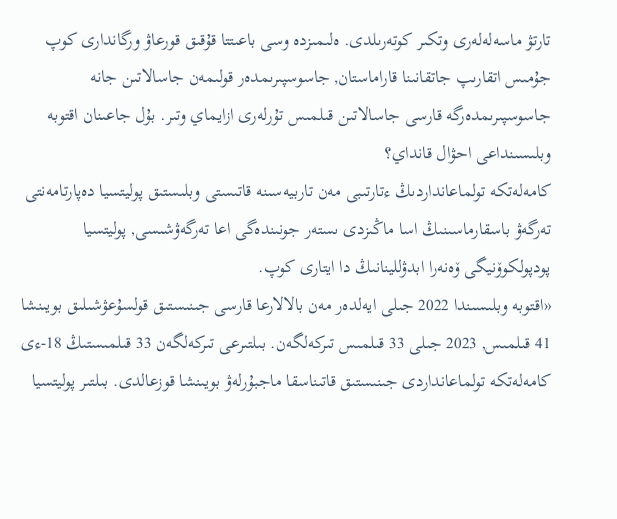تارتۋ ماسەلەلەرى وتكىر كوتەرىلدى. ەلىمىزدە وسى باعىتتا قۇقىق قورعاۋ ورگاندارى كوپ جۇمىس اتقارىپ جاتقانىنا قاراماستان, جاسوسپىرىمدەر قولىمەن جاسالاتىن جانە جاسوسپىرىمدەرگە قارسى جاسالاتىن قىلمىس تۇرلەرى ازايماي وتىر. بۇل جاعىنان اقتوبە وبلىسىنداعى احۋال قانداي؟
كامەلەتكە تولماعانداردىڭ ءتارتىبى مەن تاربيەسىنە قاتىستى وبلىستىق پوليتسيا دەپارتامەنتى تەرگەۋ باسقارماسىنىڭ اسا ماڭىزدى ىستەر جونىندەگى اعا تەرگەۋشىسى, پوليتسيا پودپولكوۆنيگى ۆەنەرا ابدۋللينانىڭ دا ايتارى كوپ.
«اقتوبە وبلىسىندا 2022 جىلى ايەلدەر مەن بالالارعا قارسى جىنىستىق قولسۇعۋشىلىق بويىنشا 41 قىلمىس, 2023 جىلى 33 قىلمىس تىركەلگەن. بىلتىرعى تىركەلگەن 33 قىلمىستىڭ 18-ءى كامەلەتكە تولماعانداردى جىنىستىق قاتىناسقا ماجبۇرلەۋ بويىنشا قوزعالدى. بىلتىر پوليتسيا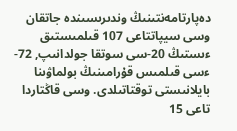دەپارتامەنتىنىڭ وندىرىسىندە جاتقان وسى سيپاتتاعى 107 قىلمىستىق ءىستىڭ 20-سى سوتقا جولدانىپ, 72-ءسى قىلمىس قۇرامىنىڭ بولماۋىنا بايلانىستى توقتاتىلدى. وسى قاڭتاردا تاعى 15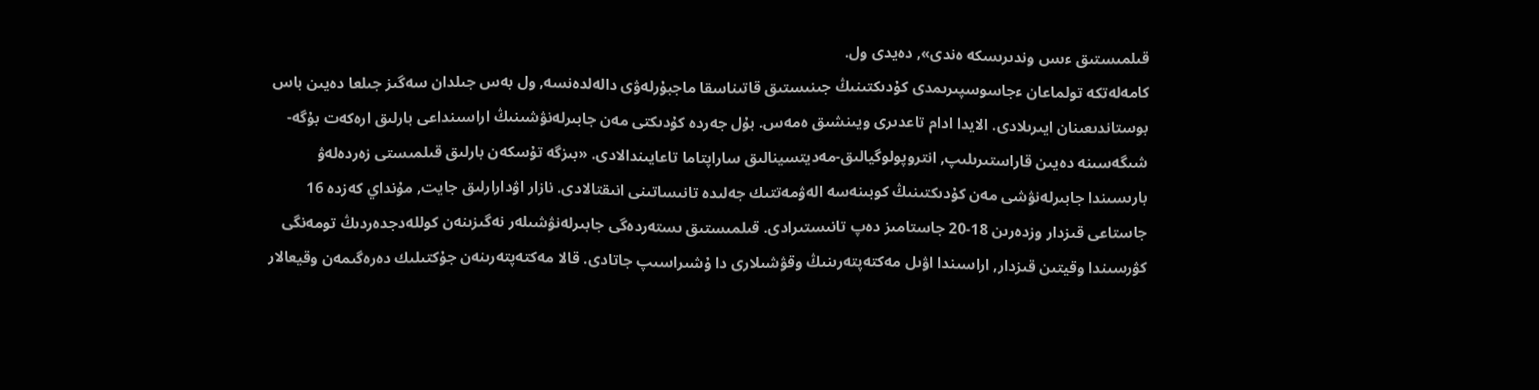قىلمىستىق ءىس وندىرىسكە ەندى», دەيدى ول.
كامەلەتكە تولماعان ءجاسوسپىرىمدى كۇدىكتىنىڭ جىنىستىق قاتىناسقا ماجبۇرلەۋى دالەلدەنسە, ول بەس جىلدان سەگىز جىلعا دەيىن باس بوستاندىعىنان ايىرىلادى. الايدا ادام تاعدىرى ويىنشىق ەمەس. بۇل جەردە كۇدىكتى مەن جابىرلەنۋشىنىڭ اراسىنداعى بارلىق ارەكەت بۇگە-شىگەسىنە دەيىن قاراستىرىلىپ, انتروپولوگيالىق-مەديتسينالىق ساراپتاما تاعايىندالادى. «بىزگە تۇسكەن بارلىق قىلمىستى زەردەلەۋ بارىسىندا جابىرلەنۋشى مەن كۇدىكتىنىڭ كوبىنەسە الەۋمەتتىك جەلىدە تانىساتىنى انىقتالادى. نازار اۋدارارلىق جايت, مۇنداي كەزدە 16 جاستاعى قىزدار وزدەرىن 18-20 جاستامىز دەپ تانىستىرادى. قىلمىستىق ىستەردەگى جابىرلەنۋشىلەر نەگىزىنەن كوللەدجدەردىڭ تومەنگى كۋرسىندا وقيتىن قىزدار, اراسىندا اۋىل مەكتەپتەرىنىڭ وقۋشىلارى دا ۇشىراسىپ جاتادى. قالا مەكتەپتەرىنەن جۇكتىلىك دەرەگىمەن وقيعالار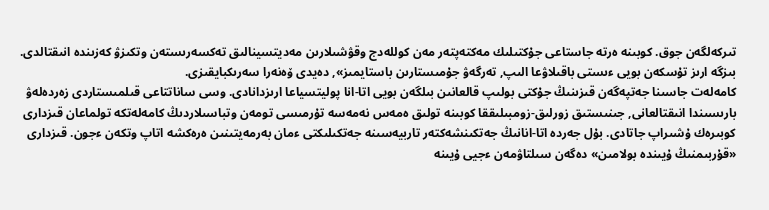تىركەلگەن جوق. كوبىنە ەرتە جاستاعى جۇكتىلىك مەكتەپتەر مەن كوللەدج وقۋشىلارىن مەديتسينالىق تەكسەرىستەن وتكىزۋ كەزىندە انىقتالدى. بىزگە ارىز تۇسكەن بويى ءىستى باقىلاۋعا الىپ, تەرگەۋ جۇمىستارىن باستايمىز», دەيدى ۆەنەرا سەرىكبايقىزى.
كامەلەت جاسىنا جەتپەگەن قىزىنىڭ جۇكتى بولىپ قالعانىن بىلگەن بويى اتا-انا پوليتسياعا ارىزدانادى. وسى ساناتتاعى قىلمىستاردى زەردەلەۋ بارىسىندا انىقتالعانى, جىنىستىق زورلىق-زومبىلىققا كوبىنە تولىق ەمەس نەمەسە تۇرمىسى تومەن وتباسىلاردىڭ كامەلەتكە تولماعان قىزدارى كوبىرەك ۇشىراپ جاتادى. بۇل جەردە اتا-انانىڭ جەتكىنشەكتەر تاربيەسىنە جەتكىلىكتى ءمان بەرمەيتىنىن ەرەكشە اتاپ وتكەن ءجون. قىزدارى «قۇربىمنىڭ ۇيىندە بولامىن» دەگەن سىلتاۋمەن ءجيى ۇيىنە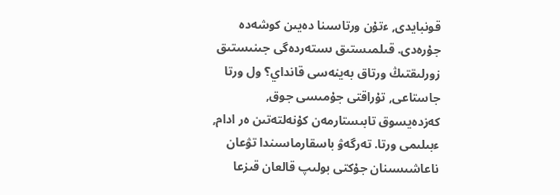قونبايدى, ءتۇن ورتاسىنا دەيىن كوشەدە جۇرەدى. قىلمىستىق ىستەردەگى جىنىستىق زورلىقتىڭ ورتاق بەينەسى قانداي؟ ول ورتا جاستاعى, تۇراقتى جۇمىسى جوق, كەزدەيسوق تابىستارمەن كۇنەلتەتىن ەر ادام, ءبىلىمى ورتا. تەرگەۋ باسقارماسىندا تۋعان ناعاشىسىنان جۇكتى بولىپ قالعان قىزعا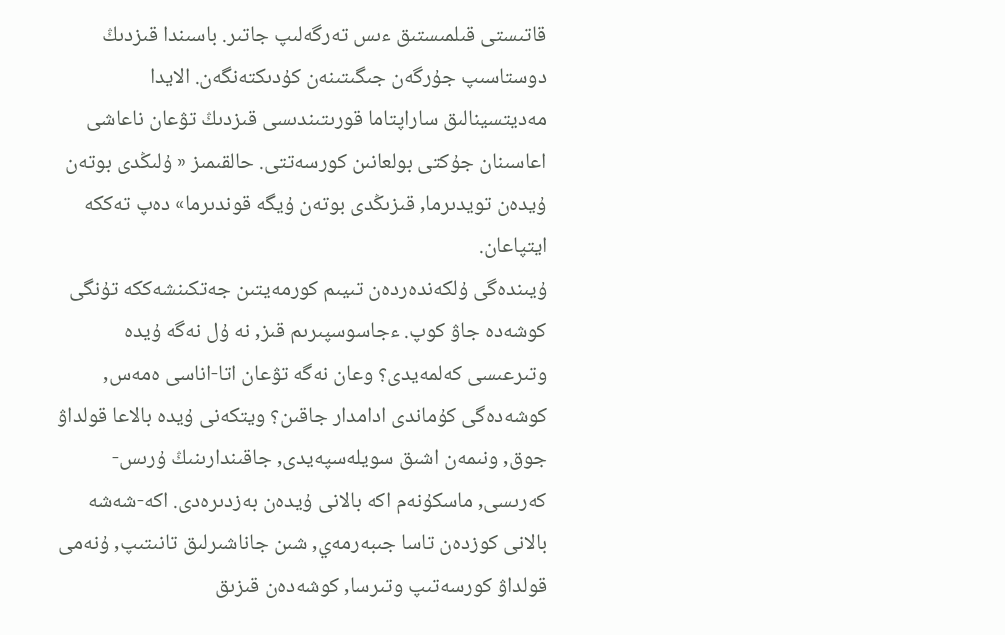قاتىستى قىلمىستىق ءىس تەرگەلىپ جاتىر. باسىندا قىزدىڭ دوستاسىپ جۇرگەن جىگىتىنەن كۇدىكتەنگەن. الايدا مەديتسينالىق ساراپتاما قورىتىندىسى قىزدىڭ تۋعان ناعاشى اعاسىنان جۇكتى بولعانىن كورسەتتى. حالقىمىز « ۇلىڭدى بوتەن ۇيدەن تويدىرما, قىزىڭدى بوتەن ۇيگە قوندىرما» دەپ تەككە ايتپاعان.
ۇيىندەگى ۇلكەندەردەن تىيىم كورمەيتىن جەتكىنشەككە تۇنگى كوشەدە جاۋ كوپ. ءجاسوسپىرىم قىز, نە ۇل نەگە ۇيدە وتىرعىسى كەلمەيدى؟ وعان نەگە تۋعان اتا-اناسى ەمەس, كوشەدەگى كۇماندى ادامدار جاقىن؟ ويتكەنى ۇيدە بالاعا قولداۋ جوق, ونىمەن اشىق سويلەسپەيدى, جاقىندارىنىڭ ۇرىس-كەرىسى, ماسكۇنەم اكە بالانى ۇيدەن بەزدىرەدى. اكە-شەشە بالانى كوزدەن تاسا جىبەرمەي, شىن جاناشىرلىق تانىتىپ, ۇنەمى قولداۋ كورسەتىپ وتىرسا, كوشەدەن قىزىق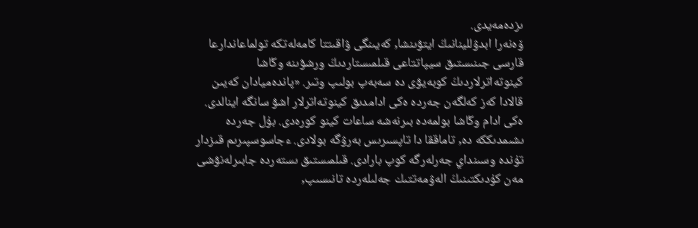ىزدەمەيدى.
ۆەنەرا ابدۋللينانىڭ ايتۋىنشا, كەيىنگى ۋاقىتتا كامەلەتكە تولماعاندارعا قارسى جىنىستىق سيپاتتاعى قىلمىستاردىڭ ورشۋىنە وڭاشا كينوتەاترلاردىڭ كوبەيۋى دە سەبەپ بولىپ وتىر. «پاندەميادان كەيىن قالادا كەز كەلگەن جەردە ەكى ادامدىق كينوتەاترلار اشۋ سانگە اينالدى. ەكى ادام وڭاشا بولمەدە بىرنەشە ساعات كينو كورەدى. بۇل جەردە ىشىمدىككە دە, تاماققا دا تاپسىرىس بەرۋگە بولادى. ءجاسوسپىرىم قىزدار تۇندە وسىنداي جەرلەرگە كوپ بارادى. قىلمىستىق ىستەردە جابىرلەنۋشى مەن كۇدىكتىنىڭ الەۋمەتتىك جەلىلەردە تانىسىپ,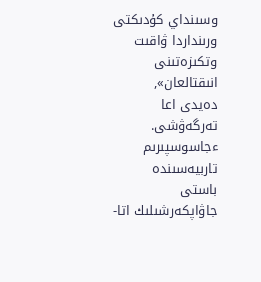وسىنداي كۇدىكتى ورىنداردا ۋاقىت وتكىزەتىنى انىقتالعان», دەيدى اعا تەرگەۋشى.
ءجاسوسپىرىم تاربيەسىندە باستى جاۋاپكەرشىلىك اتا-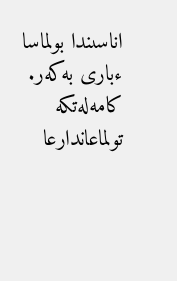اناسىندا بولماسا ءبارى بەكەر. كامەلەتكە تولماعاندارعا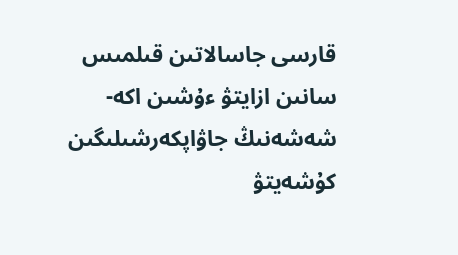قارسى جاسالاتىن قىلمىس سانىن ازايتۋ ءۇشىن اكە-شەشەنىڭ جاۋاپكەرشىلىگىن كۇشەيتۋ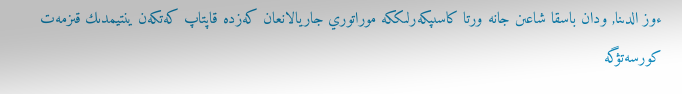ءوز الدىنا, ودان باسقا شاعىن جانە ورتا كاسىپكەرلىككە موراتوري جاريالانعان كەزدە قاپتاپ كەتكەن ينتيمدىك قىزمەت كورسەتۋگە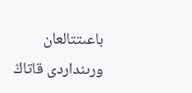باعىتتالعان ورىنداردى قاتاڭ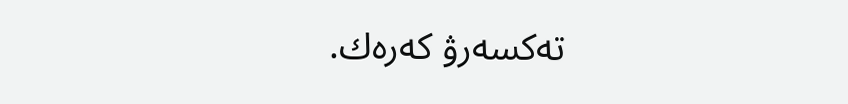تەكسەرۋ كەرەك.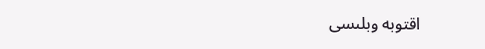اقتوبە وبلىسى